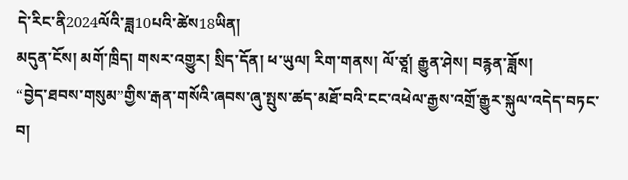དེ་རིང་ནི2024ལོའི་ཟླ10པའི་ཚེས18ཡིན།
མདུན་ངོས། མགོ་ཁྲིད། གསར་འགྱུར། སྲིད་དོན། ཕ་ཡུལ། རིག་གནས། ལོ་ཙཱ། རྒྱུན་ཤེས། བརྙན་ཟློས།
“བྱེད་ཐབས་གསུམ”གྱིས་རྒན་གསོའི་ཞབས་ཞུ་སྤུས་ཚད་མཐོ་བའི་ངང་འཕེལ་རྒྱས་འགྲོ་རྒྱུར་སྐུལ་འདེད་བཏང་བ།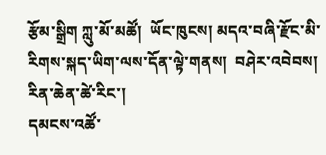རྩོམ་སྒྲིག ཀླུ་མོ་མཚོ།  ཡོང་ཁུངས། མདའ་བཞི་རྫོང་མི་རིགས་སྐད་ཡིག་ལས་དོན་ལྟེ་གནས།  བཤེར་འབེབས། རིན་ཆེན་ཚེ་རིང་།
དམངས་འཚོ་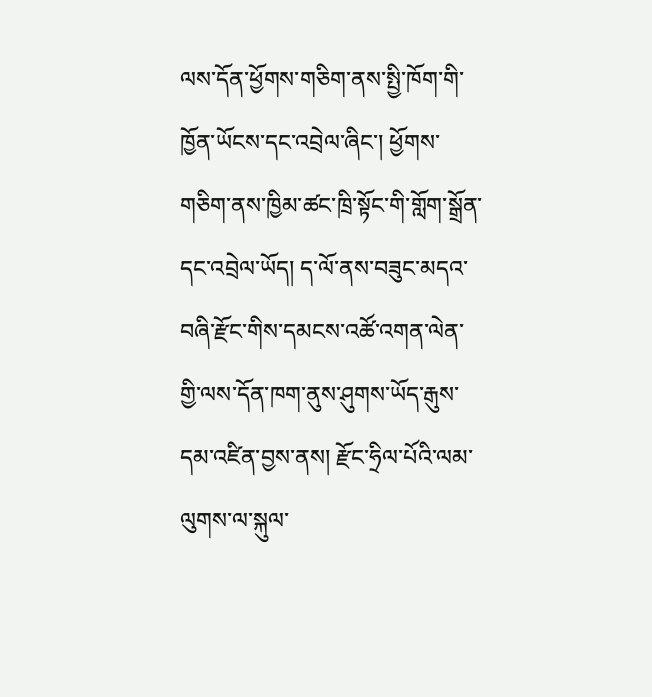ལས་དོན་ཕྱོགས་གཅིག་ནས་སྤྱི་ཁོག་གི་ཁྱོན་ཡོངས་དང་འབྲེལ་ཞིང་། ཕྱོགས་གཅིག་ནས་ཁྱིམ་ཚང་ཁྲི་སྟོང་གི་གློག་སྒྲོན་དང་འབྲེལ་ཡོད། ད་ལོ་ནས་བཟུང་མདའ་བཞི་རྫོང་གིས་དམངས་འཚོ་འགན་ལེན་གྱི་ལས་དོན་ཁག་ནུས་ཤུགས་ཡོད་རྒུས་དམ་འཛིན་བྱས་ནས། རྫོང་ཧྲིལ་པོའི་ལམ་ལུགས་ལ་སྐུལ་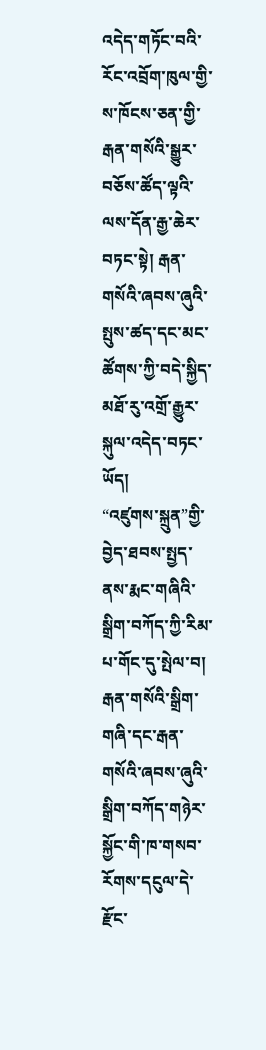འདེད་གཏོང་བའི་རོང་འབྲོག་ཁུལ་གྱི་ས་ཁོངས་ཅན་གྱི་རྒན་གསོའི་སྒྱུར་བཅོས་ཚོད་ལྟའི་ལས་དོན་རྒྱ་ཆེར་བཏང་སྟེ། རྒན་གསོའི་ཞབས་ཞུའི་སྤུས་ཚད་དང་མང་ཚོགས་ཀྱི་བདེ་སྐྱིད་མཐོ་རུ་འགྲོ་རྒྱུར་སྐུལ་འདེད་བཏང་ཡོད།
“འཛུགས་སྐྲུན”གྱི་བྱེད་ཐབས་སྤྱད་ནས་རྨང་གཞིའི་སྒྲིག་བཀོད་ཀྱི་རིམ་པ་གོང་དུ་སྤེལ་བ། རྒན་གསོའི་སྒྲིག་གཞི་དང་རྒན་གསོའི་ཞབས་ཞུའི་སྒྲིག་བཀོད་གཉེར་སྐྱོང་གི་ཁ་གསབ་རོགས་དངུལ་དེ་རྫོང་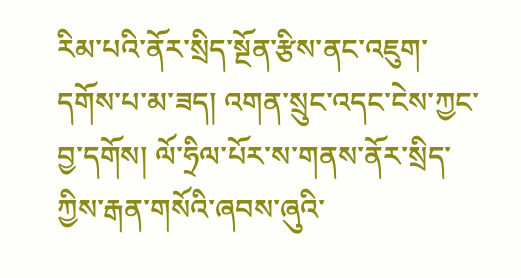རིམ་པའི་ནོར་སྲིད་སྔོན་རྩིས་ནང་འཇུག་དགོས་པ་མ་ཟད། འགན་སྲུང་འདང་ངེས་ཀྱང་བྱ་དགོས། ལོ་ཧྲིལ་པོར་ས་གནས་ནོར་སྲིད་ཀྱིས་རྒན་གསོའི་ཞབས་ཞུའི་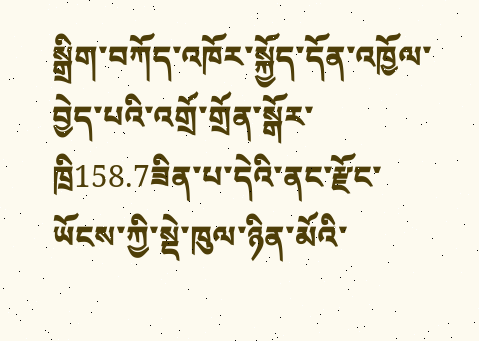སྒྲིག་བཀོད་འཁོར་སྐྱོད་དོན་འཁྱོལ་བྱེད་པའི་འགྲོ་གྲོན་སྒོར་ཁྲི158.7ཟིན་པ་དེའི་ནང་རྫོང་ཡོངས་ཀྱི་སྡེ་ཁུལ་ཉིན་མོའི་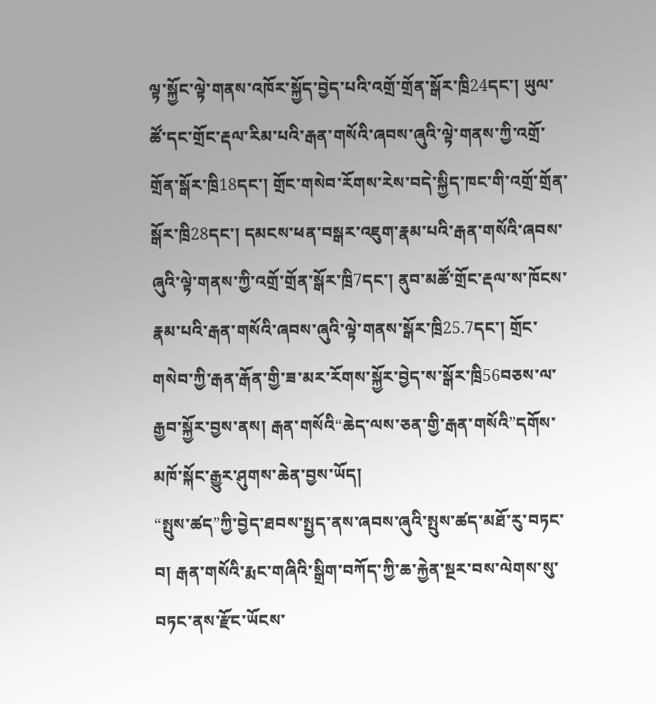ལྟ་སྐྱོང་ལྟེ་གནས་འཁོར་སྐྱོད་བྱེད་པའི་འགྲོ་གྲོན་སྒོར་ཁྲི24དང་། ཡུལ་ཚོ་དང་གྲོང་རྡལ་རིམ་པའི་རྒན་གསོའི་ཞབས་ཞུའི་ལྟེ་གནས་ཀྱི་འགྲོ་གྲོན་སྒོར་ཁྲི18དང་། གྲོང་གསེབ་རོགས་རེས་བདེ་སྐྱིད་ཁང་གི་འགྲོ་གྲོན་སྒོར་ཁྲི28དང་། དམངས་ཕན་བསྒར་འཇུག་རྣམ་པའི་རྒན་གསོའི་ཞབས་ཞུའི་ལྟེ་གནས་ཀྱི་འགྲོ་གྲོན་སྒོར་ཁྲི7དང་། ནུབ་མཚོ་གྲོང་རྡལ་ས་ཁོངས་རྣམ་པའི་རྒན་གསོའི་ཞབས་ཞུའི་ལྟེ་གནས་སྒོར་ཁྲི25.7དང་། གྲོང་གསེབ་ཀྱི་རྒན་རྒོན་གྱི་ཟ་མར་རོགས་སྐྱོར་བྱེད་ས་སྒོར་ཁྲི56བཅས་ལ་རྒྱབ་སྐྱོར་བྱས་ནས། རྒན་གསོའི“ཆེད་ལས་ཅན་གྱི་རྒན་གསོའི”དགོས་མཁོ་སྐོང་རྒྱུར་ཤུགས་ཆེན་བྱས་ཡོད།
“སྤུས་ཚད”ཀྱི་བྱེད་ཐབས་སྤྱད་ནས་ཞབས་ཞུའི་སྤུས་ཚད་མཐོ་རུ་བཏང་བ། རྒན་གསོའི་རྨང་གཞིའི་སྒྲིག་བཀོད་ཀྱི་ཆ་རྐྱེན་སྔར་བས་ལེགས་སུ་བཏང་ནས་རྫོང་ཡོངས་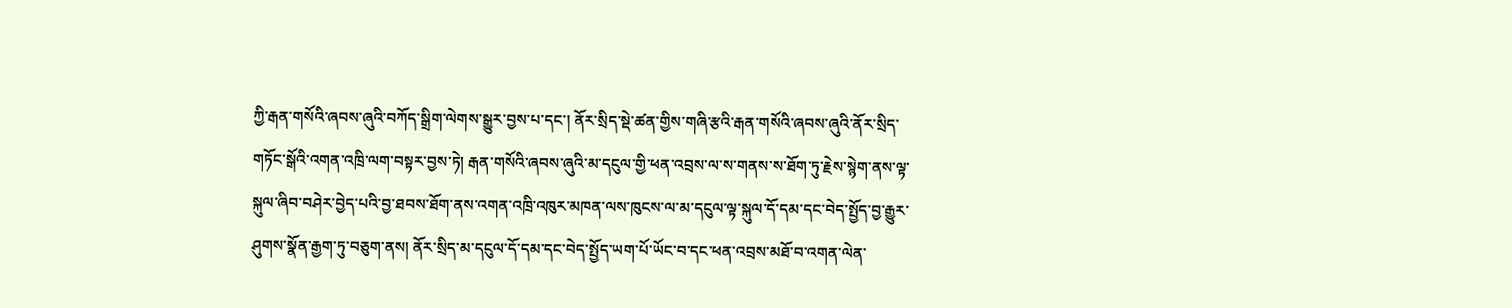ཀྱི་རྒན་གསོའི་ཞབས་ཞུའི་བཀོད་སྒྲིག་ལེགས་སྒྱུར་བྱས་པ་དང་། ནོར་སྲིད་སྡེ་ཚན་གྱིས་གཞི་རྩའི་རྒན་གསོའི་ཞབས་ཞུའི་ནོར་སྲིད་གཏོང་སྒོའི་འགན་འཁྲི་ལག་བསྟར་བྱས་ཏེ། རྒན་གསོའི་ཞབས་ཞུའི་མ་དངུལ་གྱི་ཕན་འབྲས་ལ་ས་གནས་ས་ཐོག་ཏུ་རྗེས་སྙེག་ནས་ལྟ་སྐུལ་ཞིབ་བཤེར་བྱེད་པའི་བྱ་ཐབས་ཐོག་ནས་འགན་འཁྲི་འཁུར་མཁན་ལས་ཁུངས་ལ་མ་དངུལ་ལྟ་སྐུལ་དོ་དམ་དང་བེད་སྤྱོད་བྱ་རྒྱུར་ཤུགས་སྣོན་རྒྱག་ཏུ་བཅུག་ནས། ནོར་སྲིད་མ་དངུལ་དོ་དམ་དང་བེད་སྤྱོད་ཡག་པོ་ཡོང་བ་དང་ཕན་འབྲས་མཐོ་བ་འགན་ལེན་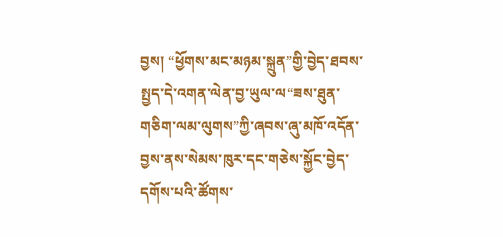བྱས། “ཕྱོགས་མང་མཉམ་སྐྲུན”གྱི་བྱེད་ཐབས་སྤྱད་དེ་འགན་ལེན་བྱ་ཡུལ་ལ“ཟས་ཐུན་གཅིག་ལམ་ལུགས”ཀྱི་ཞབས་ཞུ་མཁོ་འདོན་བྱས་ནས་སེམས་ཁུར་དང་གཅེས་སྐྱོང་བྱེད་དགོས་པའི་ཚོགས་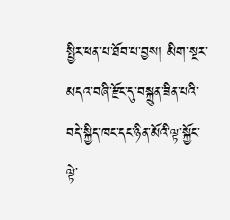སྤྱིར་ཕན་པ་ཐོབ་པ་བྱས། མིག་སྔར་མདའ་བཞི་རྫོང་དུ་བསྐྲུན་ཟིན་པའི་བདེ་སྐྱིད་ཁང་དང་ཉིན་མོའི་ལྟ་སྐྱོང་ལྟེ་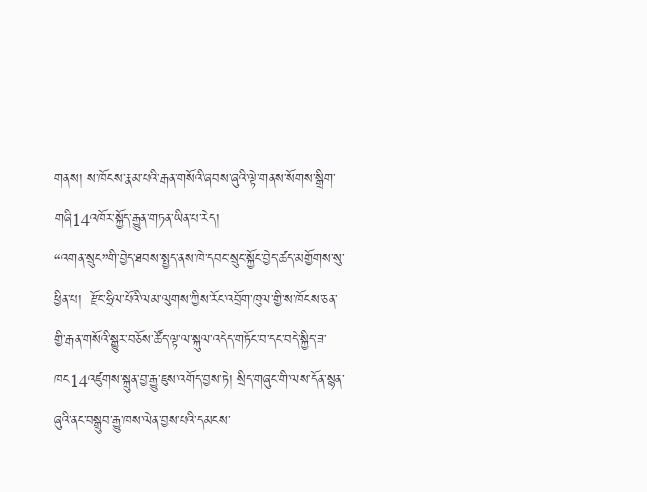གནས། ས་ཁོངས་རྣམ་པའི་རྒན་གསོའི་ཞབས་ཞུའི་ལྟེ་གནས་སོགས་སྒྲིག་གཞི14འཁོར་སྐྱོད་རྒྱུན་གཏན་ཡིན་པ་རེད།
“འགན་སྲུང”གི་བྱེད་ཐབས་སྤྱད་ནས་ཁེ་དབང་སྲུང་སྐྱོང་བྱེད་ཚད་མགྱོགས་སུ་ཕྱིན་པ།  རྫོང་ཧྲིལ་པོའི་ལམ་ལུགས་ཀྱིས་རོང་འབྲོག་ཁུལ་གྱི་ས་ཁོངས་ཅན་གྱི་རྒན་གསོའི་སྒྱུར་བཅོས་ཚོད་ལྟ་ལ་སྐུལ་འདེད་གཏོང་བ་དང་བདེ་སྐྱིད་ཟ་ཁང14འཛུགས་སྐྲུན་བྱ་རྒྱུ་ཇུས་འགོད་བྱས་ཏེ། སྲིད་གཞུང་གི་ལས་དོན་སྙན་ཞུའི་ནང་བསྒྲུབ་རྒྱུ་ཁས་ལེན་བྱས་པའི་དམངས་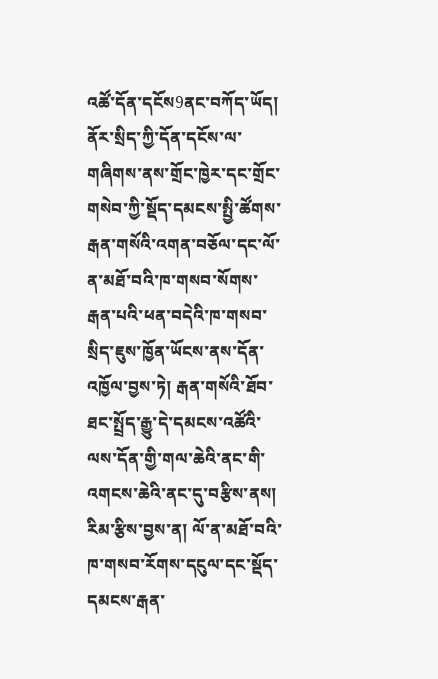འཚོ་དོན་དངོས9ནང་བཀོད་ཡོད། ནོར་སྲིད་ཀྱི་དོན་དངོས་ལ་གཞིགས་ནས་གྲོང་ཁྱེར་དང་གྲོང་གསེབ་ཀྱི་སྡོད་དམངས་སྤྱི་ཚོགས་རྒན་གསོའི་འགན་བཅོལ་དང་ལོ་ན་མཐོ་བའི་ཁ་གསབ་སོགས་རྒན་པའི་ཕན་བདེའི་ཁ་གསབ་སྲིད་ཇུས་ཁྱོན་ཡོངས་ནས་དོན་འཁྱོལ་བྱས་ཏེ། རྒན་གསོའི་ཐོབ་ཐང་སྤྲོད་རྒྱུ་དེ་དམངས་འཚོའི་ལས་དོན་གྱི་གལ་ཆེའི་ནང་གི་འགངས་ཆེའི་ནང་དུ་བརྩིས་ནས། རིམ་རྩིས་བྱས་ན། ལོ་ན་མཐོ་བའི་ཁ་གསབ་རོགས་དངུལ་དང་སྡོད་དམངས་རྒན་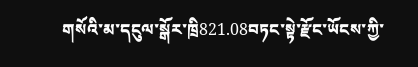གསོའི་མ་དངུལ་སྒོར་ཁྲི821.08བཏང་སྟེ་རྫོང་ཡོངས་ཀྱི་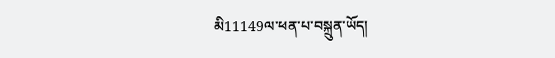མི11149ལ་ཕན་པ་བསྐྲུན་ཡོད།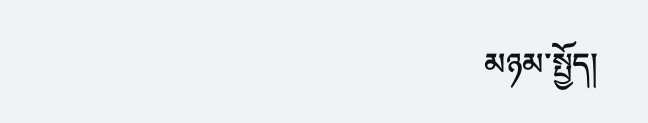མཉམ་སྤྱོད།